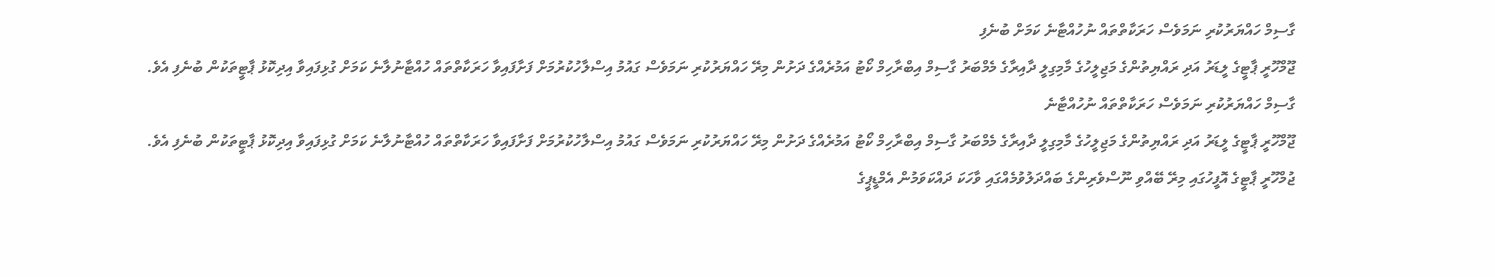ގާސިމް ހައްޔަރުކުރި ނަމަވެސް ހަރަކާތްތައް ނުހުއްޓާނެ ކަމަށް ބުނެފި
ޖޫމްހޫރީ ޕާޓީގެ ލީޑަރު އަދި ރައްޔިތުންގެ މަޖިލީހުގެ މާމިގިލީ ދާއިރާގެ މެމްބަރު ގާސިމް އިބްރާހިމް ކޯޓު އަމުރެއްގެ ދަށުން މިރޭ ހައްޔަރުކުރި ނަމަވެސް ގައުމު އިސްލާހުކުރުމަށް ފަށާފައިވާ ހަރަކާތްތައް ހުއްޓާނުލާނެ ކަމަށް ގުޅިފައިވާ އިދިކޮޅު ޕާޓީތަކުން ބުނެފި އެވެ.
ގާސިމް ހައްޔަރުކުރި ނަމަވެސް ހަރަކާތްތައް ނުހުއްޓާނެ
ޖޫމްހޫރީ ޕާޓީގެ ލީޑަރު އަދި ރައްޔިތުންގެ މަޖިލީހުގެ މާމިގިލީ ދާއިރާގެ މެމްބަރު ގާސިމް އިބްރާހިމް ކޯޓު އަމުރެއްގެ ދަށުން މިރޭ ހައްޔަރުކުރި ނަމަވެސް ގައުމު އިސްލާހުކުރުމަށް ފަށާފައިވާ ހަރަކާތްތައް ހުއްޓާނުލާނެ ކަމަށް ގުޅިފައިވާ އިދިކޮޅު ޕާޓީތަކުން ބުނެފި އެވެ.
ޖުމްހޫރީ ޕާޓީގެ އޮފީހުގައި މިރޭ ބޭއްވި ނޫސްވެރިންގެ ބައްދަލުވުމެއްގައި ވާހަކަ ދައްކަވަމުން އެމްޑީޕީގެ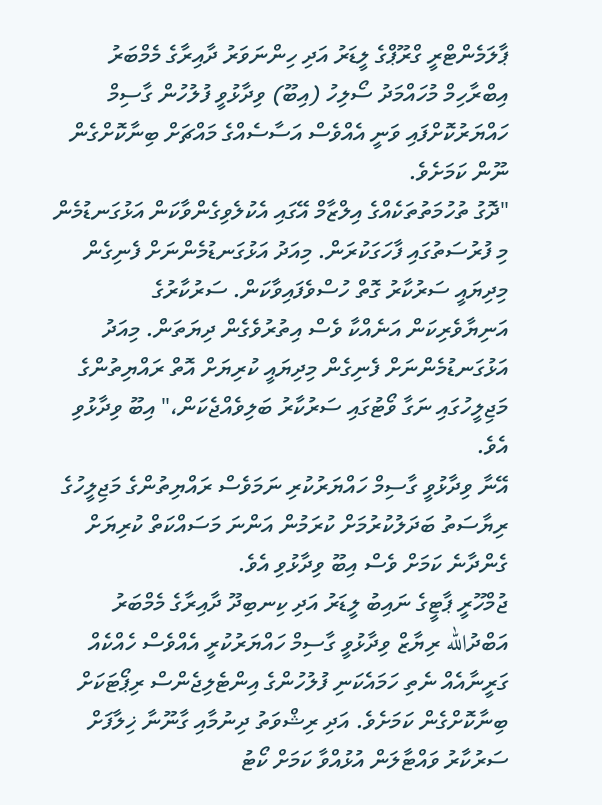ޕާލަމެންޓްރީ ގްރޫޕްގެ ލީޑަރު އަދި ހިންނަވަރު ދާއިރާގެ މެމްބަރު އިބްރާހިމް މުހައްމަދު ސޯލިހު (އިބޫ) ވިދާޅުވީ ފުލުހުން ގާސިމް ހައްޔަރުކޮށްފައި ވަނީ އެއްވެސް އަސާސެއްގެ މައްޗަށް ބިނާކޮށްގެން ނޫން ކަމަށެވެ.
"ދޮގު ތުހުމަތުތަކެއްގެ އިލްޒާމް އޭގައި އެކުލެވިގެންވާކަން އަޅުގަނޑުމެން މި ފުރުސަތުގައި ފާހަގަކުރަން. މިއަދު އަޅުގަނޑުމެންނަށް ފެނިގެން މިދިޔައީ ސަރުކާރު ގޮތް ހުސްވެފައިވާކަން. ސަރުކާރުގެ އަނިޔާވެރިކަން އަނެއްކާ ވެސް އިތުރުވެގެން ދިޔަތަން. މިއަދު އަޅުގަނޑުމެންނަށް ފެނިގެން މިދިޔައީ ކުރިޔަށް އޮތް ރައްޔިތުންގެ މަޖިލީހުގައި ނަގާ ވޯޓުގައި ސަރުކާރު ބަލިވެއްޖެކަން،" އިބޫ ވިދާޅުވި އެވެ.
އޭނާ ވިދާޅުވީ ގާސިމް ހައްޔަރުކުރި ނަމަވެސް ރައްޔިތުންގެ މަޖިލީހުގެ ރިޔާސަތު ބަދަލުކުރުމަށް ކުރަމުން އަންނަ މަސައްކަތް ކުރިޔަށް ގެންދާނެ ކަމަށް ވެސް އިބޫ ވިދާޅުވި އެވެ.
ޖުމްހޫރީ ޕާޓީގެ ނައިބު ލީޑަރު އަދި ކިނބިދޫ ދާއިރާގެ މެމްބަރު އަބްދުالله ރިޔާޒް ވިދާޅުވީ ގާސިމް ހައްޔަރުކުރީ އެއްވެސް ހެއްކެއް ގަރީނާއެއް ނެތި ހަމައެކަނި ފުލުހުންގެ އިންޓެލިޖެންސް ރިޕޯޓަކަށް ބިނާކޮށްގެން ކަމަށެވެ. އަދި ރިޝްވަތު ދިނުމާއި ގާނޫނާ ޚިލާފަށް ސަރުކާރު ވައްޓާލަން އުޅުއްވާ ކަމަށް ކޯޓު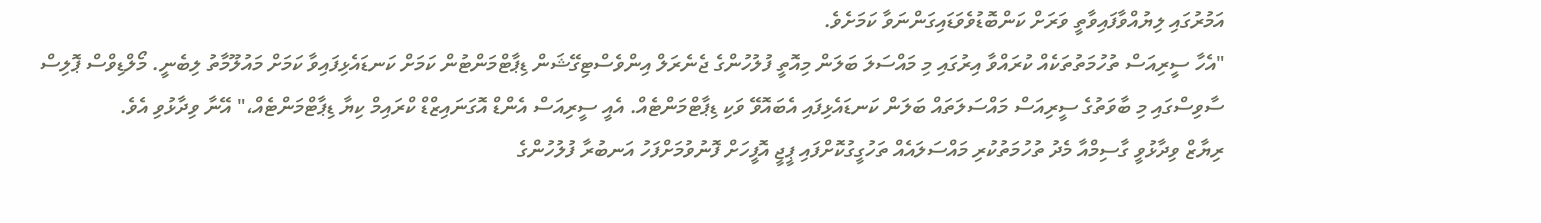އަމުރުގައި ލިޔުއްވާފައިވާތީ ވަރަށް ކަންބޮޑުވެވަޑައިގަންނަވާ ކަމަށެވެ.
"އެހާ ސީރިއަސް ތުހުމަތުތަކެއް ކުރައްވާ އިރުގައި މި މައްސަލަ ބަލަން މިއޮތީ ފުލުހުންގެ ޖެނެރަލް އިންވެސްޓިގޭޝަން ޑިޕާޓްމަންޓުން ކަމަށް ކަނޑައެޅިފައިވާ ކަމަށް މައުލޫމާތު ލިބެނީ. މޯލްޑިވްސް ޕޮލިސް ސާވިސްގައި މި ބާވަތުގެ ސީރިއަސް މައްސަލަތައް ބަލަން ކަނޑައެޅިފައި އެބައޮވޭ ވަކި ޑިޕާޓްމަންޓެއް. އެއީ ސީރިއަސް އެންޑް އޮގަނައިޒްޑް ކްރައިމް ކިޔާ ޑިޕާޓްމަންޓެއް،" އޭނާ ވިދާޅުވި އެވެ.
ރިޔާޒް ވިދާޅުވީ ގާސިމްއާ މެދު ތުހުމަތުކުރި މައްސަލައެއް ތަހުގީގުކޮށްފައި ޕީޖީ އޮފީހަށް ފޮނުވުމަށްފަހު އަނބުރާ ފުލުހުންގެ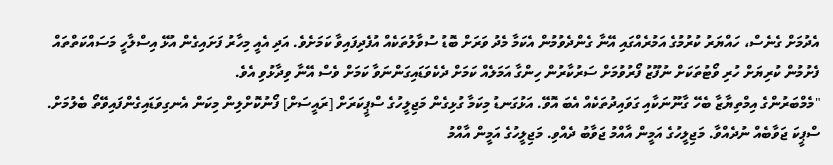އެދުމަށް ގެނެސް، ހައްޔަރު ކުރުމުގެ އަމުރެއްގައި އޭނާ ގެންދެވުމުން އެކަމާ މެދު ވަރަށް ބޮޑު ސުވާލުތަކެއް އުފެދިފައިވާ ކަމަށެވެ. އަދި އެއީ މިހާރު ފަށައިގެން އުޅޭ އިސްލާހީ މަސައްކަތްތައް ފެށުމުން ކުރިޔަށް ހުރި ވޯޓުތަކަށް ނުފޫޒު ފޯރުވުމަށް ސަރުކާރުން ހިންގާ އަމަލެއް ކަމަށް ދެކެވަޑައިގަންނަވާ ކަމަށް ވެސް އޭނާ ވިދާޅުވި އެވެ.
"މެމްބަރުންގެ އިމްތިޔާޒާ ބެހޭ ގާނޫނަކާއި ގަވައިދުތަކެއް އެބަ އޮވޭ. އަޅުގަނޑު މިކަމާ ގުޅިގެން މަޖިލީހުގެ ސްޕީކަރަށް [ރައީސަށް] ފޯނުކޮށްލިން މިކަން އެނގިވަޑައިގެންފައިވޭތޯ ބެލުމަށް. ސްޕީކަ ޖަވާބެއް ނުދެއްވާ. މަޖިލީހުގެ އަމީން އާއްމު ޖަވާބު ދެއްވި. މަޖިލީހުގެ އަމީން އާއްމު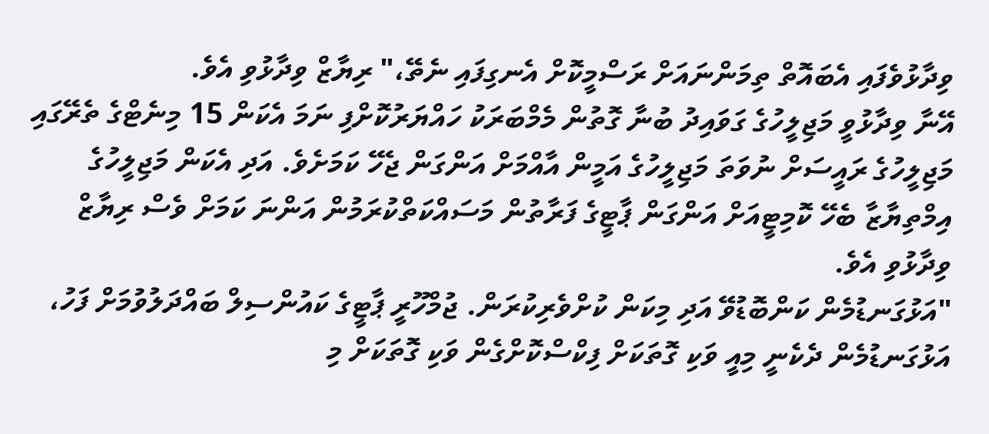ވިދާޅުވެފައި އެބައޮތް ތިމަންނައަށް ރަސްމީކޮށް އެނގިފައި ނެތޭ،" ރިޔާޒް ވިދާޅުވި އެވެ.
އޭނާ ވިދާޅުވީ މަޖިލީހުގެ ގަވައިދު ބުނާ ގޮތުން މެމްބަރަކު ހައްޔަރުކޮށްފި ނަމަ އެކަން 15 މިނެޓްގެ ތެރޭގައި މަޖިލީހުގެ ރައީސަށް ނުވަތަ މަޖިލީހުގެ އަމީން އާއްމަށް އަންގަން ޖެހޭ ކަމަށެވެ. އަދި އެކަން މަޖިލީހުގެ އިމްތިޔާޒާ ބެހޭ ކޮމިޓީއަށް އަންގަން ޕާޓީގެ ފަރާތުން މަސައްކަތްކުރަމުން އަންނަ ކަމަށް ވެސް ރިޔާޒް ވިދާޅުވި އެވެ.
"އަޅުގަނޑުމެން ކަންބޮޑުވޭ އަދި މިކަން ކުށްވެރިކުރަން. ޖުމްހޫރީ ޕާޓީގެ ކައުންސިލް ބައްދަލުވުމަށް ފަހު، އަޅުގަނޑުމެން ދެކެނީ މިއީ ވަކި ގޮތަކަށް ފިކްސްކޮށްގެން ވަކި ގޮތަކަށް މި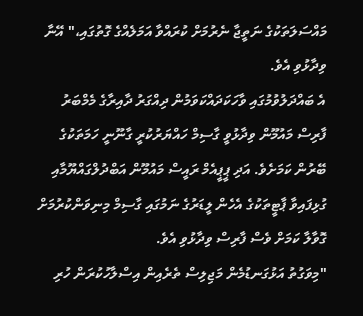މައްސަލަތަކުގެ ނަތީޖާ ނެރުމަށް ކުރައްވާ އަމަލެއްގެ ގޮތުގައި،" އޭނާ ވިދާޅުވި އެވެ.
އެ ބައްދަލުވުމުގައި ވާހަކަދައްކަވަމުން ދިއްގަރު ދާއިރާގެ މެމްބަރު ފާރިސް މައުމޫން ވިދާޅުވީ ގާސިމް ހައްޔަރުކުރީ ގާނޫނީ ހަމަތަކުގެ ބޭރުން ކަމަށެވެ. އަދި ޕީޕީއެމް ރައީސް މައުމޫން އަބްދުލްގައްޔޫމާއި ގުޅިފައިވާ ޕާޓީތަކުގެ އެހެން ލީޑަރުގެ ނަމުގައި ގާސިމް މިނިވަންކުރުމަށް ގޮވާލާ ކަމަށް ވެސް ފާރިސް ވިދާޅުވި އެވެ.
"މިވަގުތު އަޅުގަނޑުމެން މަޖިލިސް ތެރެއިން އިސްލާހުކުރަން ހުރި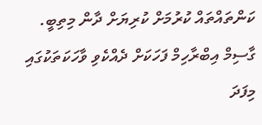ކަންތައްތައް ކުރުމަށް ކުރިޔަށް ދާން މިތިބީ. ގާސިމް އިބްރާހިމް ފަހަކަށް ދެއްކެވި ވާހަކަތަކުގައި މިފަދަ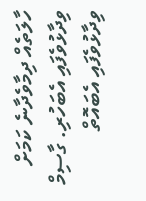ހާލަތެއް ދިމާވެދާނެ ކަމަށް ވިދާޅުވެފައި އެބަހުރި. ގާސިމް ވިދާޅުވެފައި އެބައޮތް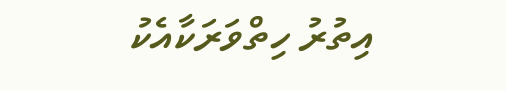އިތުރު ހިތްވަރަކާއެކު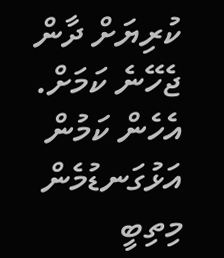ކުރިޔަށް ދާން ޖެހޭނެ ކަމަށް. އެހެން ކަމުން އަޅުގަނޑުމެން މިތިބީ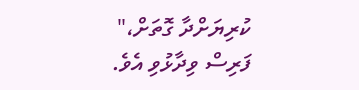ކުރިޔަށްދާ ގޮތަށް،" ފަރިސް ވިދާޅުވި އެވެ.